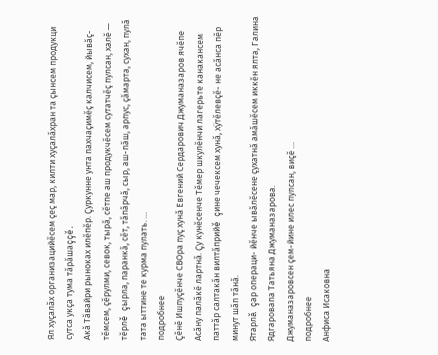Ял хуçалăх организацийĕсем çеç мар, килти хуçалăхран та çынсем продукци сутса укçа тума тăрăшаççĕ.
Акă Тăвайри рыноках илĕпĕр. Çуркунне унта пахчаçимĕç калчисем, йывăç-тĕмсем, çĕрулми, севок, тырă, сĕтпе аш продукчĕсем сутатчĕç пулсан, халĕ — тĕрлĕ çырла, паранкă, сĕт, тăпăрчă, сыр, аш-пăш, арпус, çăмарта, сухан, пулă тата ыттине те курма пулать. …
подробнее
Çĕнĕ Ишпуçĕнче СВОра пуç хунă Евгений Сердарович Джуманазаров ячĕпе Асăну палăкĕ лартнă. Çу кунĕсенче Тĕмер шкулĕнчи лагерьте канакансем паттăр салтакăн вилтăприйĕ çине чечексем хунă, хÿтĕлевçĕ- не асăнса пĕр минут шăп тăнă.
Ятарлă çар операци- йĕнче ывăлĕсене çухатнă амăшĕсем иккĕн ялта, Галина Ядгаровапа Татьяна Джуманазарова.
Джуманазаровсен çем-йине илес пулсан, виçĕ …
подробнее
Анфиса Исаковна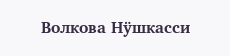Волкова Нÿшкасси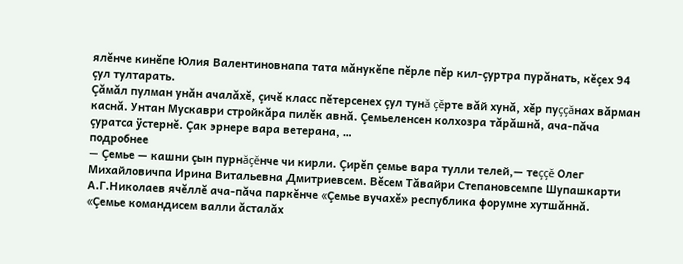ялĕнче кинĕпе Юлия Валентиновнапа тата мăнукĕпе пĕрле пĕр кил-çуртра пурăнать, кĕçех 94 çул тултарать.
Çăмăл пулман унăн ачалăхĕ, çичĕ класс пĕтерсенех çул тунă çĕрте вăй хунă, хĕр пуççăнах вăрман каснă. Унтан Мускаври стройкăра пилĕк авнă. Çемьеленсен колхозра тăрăшнă, ача-пăча çуратса ÿстернĕ. Çак эрнере вара ветерана, …
подробнее
— Çемье — кашни çын пурнăçĕнче чи кирли. Çирĕп çемье вара тулли телей,— теççĕ Олег Михайловичпа Ирина Витальевна Дмитриевсем. Вĕсем Тăвайри Степановсемпе Шупашкарти А.Г.Николаев ячĕллĕ ача-пăча паркĕнче «Çемье вучахĕ» республика форумне хутшăннă.
«Çемье командисем валли ăсталăх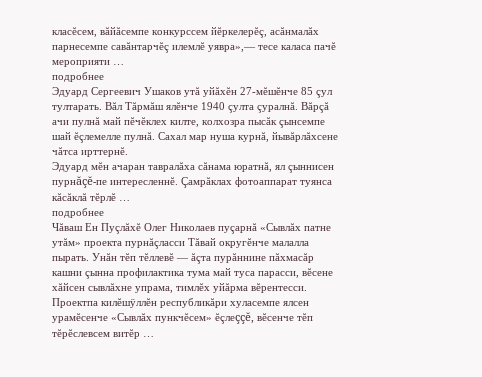класĕсем, вăйăсемпе конкурссем йĕркелерĕç, асăнмалăх парнесемпе савăнтарчĕç илемлĕ уявра»,— тесе каласа пачĕ мероприяти …
подробнее
Эдуард Сергеевич Ушаков утă уйăхĕн 27-мĕшĕнче 85 çул тултарать. Вăл Тăрмăш ялĕнче 1940 çулта çуралнă. Вăрçă ачи пулнă май пĕчĕклех килте, колхозра пысăк çынсемпе шай ĕçлемелле пулнă. Сахал мар нуша курнă, йывăрлăхсене чăтса ирттернĕ.
Эдуард мĕн ачаран тавралăха сăнама юратнă, ял çыннисен пурнăçĕ-пе интересленнĕ. Çамрăклах фотоаппарат туянса кăсăклă тĕрлĕ …
подробнее
Чăваш Ен Пуçлăхĕ Олег Николаев пуçарнă «Сывлăх патне утăм» проекта пурнăçласси Тăвай округĕнче малалла пырать. Унăн тĕп тĕллевĕ — ăçта пурăннине пăхмасăр кашни çынна профилактика тума май туса парасси, вĕсене хăйсен сывлăхне упрама, тимлĕх уйăрма вĕрентесси.
Проектпа килĕшÿллĕн республикăри хуласемпе ялсен урамĕсенче «Сывлăх пункчĕсем» ĕçлеççĕ, вĕсенче тĕп тĕрĕслевсем витĕр …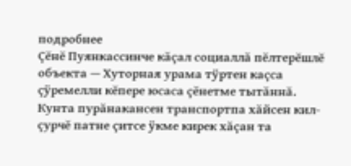подробнее
Çĕнĕ Пуянкассинче кăçал социаллă пĕлтерĕшлĕ объекта — Хуторная урама тÿртен каçса çÿремелли кĕпере юсаса çĕнетме тытăннă.
Кунта пурăнакансен транспортпа хăйсен кил-çурчĕ патне çитсе ÿкме кирек хăçан та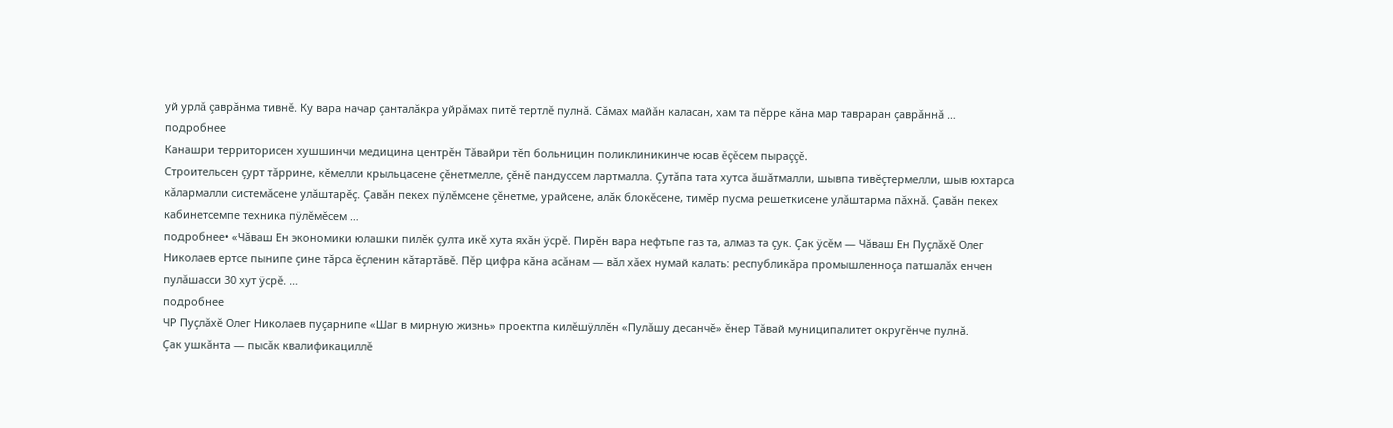уй урлă çаврăнма тивнĕ. Ку вара начар çанталăкра уйрăмах питĕ тертлĕ пулнă. Сăмах майăн каласан, хам та пĕрре кăна мар тавраран çаврăннă …
подробнее
Канашри территорисен хушшинчи медицина центрĕн Тăвайри тĕп больницин поликлиникинче юсав ĕçĕсем пыраççĕ.
Строительсен çурт тăррине, кĕмелли крыльцасене çĕнетмелле, çĕнĕ пандуссем лартмалла. Çутăпа тата хутса ăшăтмалли, шывпа тивĕçтермелли, шыв юхтарса кăлармалли системăсене улăштарĕç. Çавăн пекех пÿлĕмсене çĕнетме, урайсене, алăк блокĕсене, тимĕр пусма решеткисене улăштарма пăхнă. Çавăн пекех кабинетсемпе техника пÿлĕмĕсем …
подробнее• «Чăваш Ен экономики юлашки пилĕк çулта икĕ хута яхăн ÿсрĕ. Пирĕн вара нефтьпе газ та, алмаз та çук. Çак ÿсĕм — Чăваш Ен Пуçлăхĕ Олег Николаев ертсе пынипе çине тăрса ĕçленин кăтартăвĕ. Пĕр цифра кăна асăнам — вăл хăех нумай калать: республикăра промышленноçа патшалăх енчен пулăшасси 30 хут ÿсрĕ. …
подробнее
ЧР Пуçлăхĕ Олег Николаев пуçарнипе «Шаг в мирную жизнь» проектпа килĕшÿллĕн «Пулăшу десанчĕ» ĕнер Тăвай муниципалитет округĕнче пулнă.
Çак ушкăнта — пысăк квалификациллĕ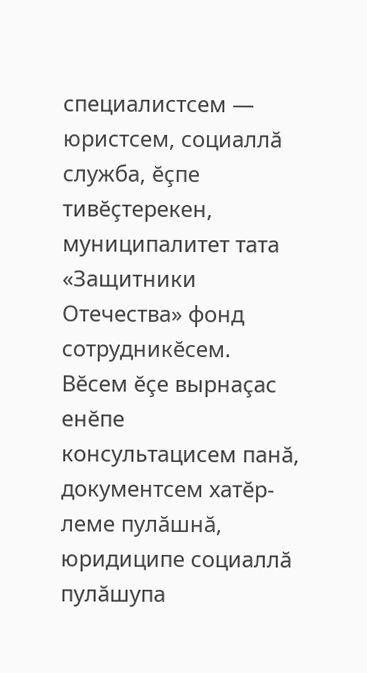специалистсем — юристсем, социаллă служба, ĕçпе тивĕçтерекен, муниципалитет тата «Защитники Отечества» фонд сотрудникĕсем. Вĕсем ĕçе вырнаçас енĕпе консультацисем панă, документсем хатĕр-леме пулăшнă, юридиципе социаллă пулăшупа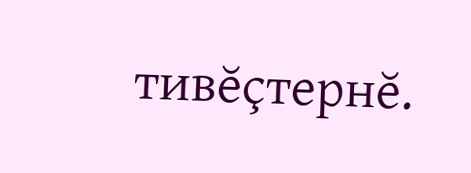тивĕçтернĕ.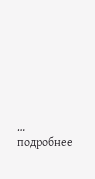…
подробнее